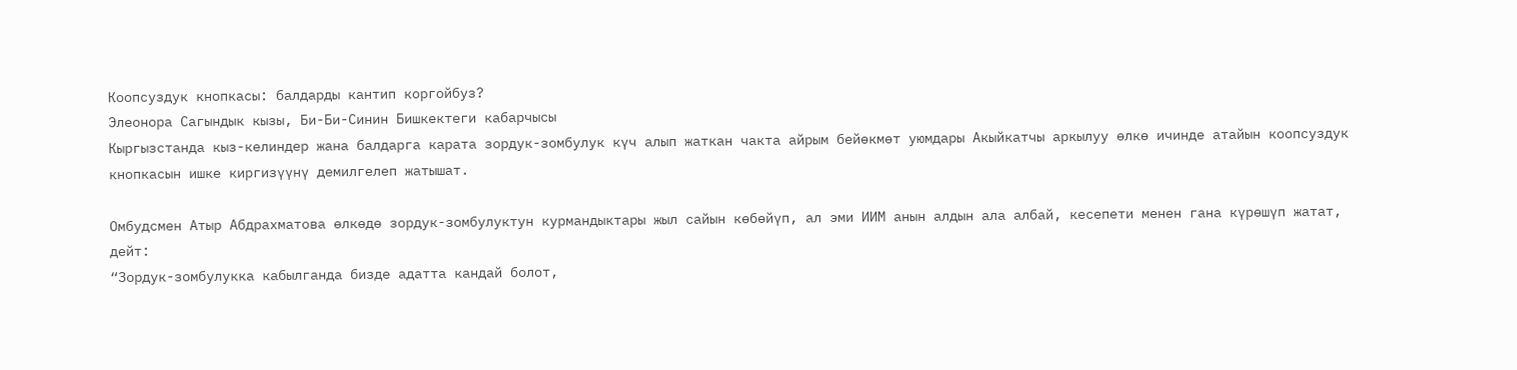Коопсуздук кнопкасы: балдарды кантип коргойбуз?
Элеонора Сагындык кызы, Би-Би-Синин Бишкектеги кабарчысы
Кыргызстанда кыз-келиндер жана балдарга карата зордук-зомбулук күч алып жаткан чакта айрым бейөкмөт уюмдары Акыйкатчы аркылуу өлкө ичинде атайын коопсуздук кнопкасын ишке киргизүүнү демилгелеп жатышат.

Омбудсмен Атыр Абдрахматова өлкөдө зордук-зомбулуктун курмандыктары жыл сайын көбөйүп, ал эми ИИМ анын алдын ала албай, кесепети менен гана күрөшүп жатат, дейт:
“Зордук-зомбулукка кабылганда бизде адатта кандай болот,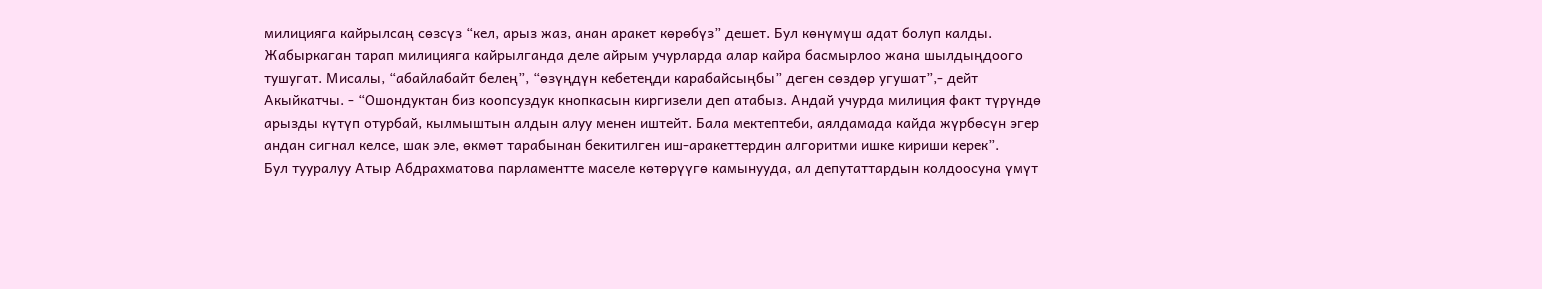милицияга кайрылсаң сөзсүз “кел, арыз жаз, анан аракет көрөбүз” дешет. Бул көнүмүш адат болуп калды. Жабыркаган тарап милицияга кайрылганда деле айрым учурларда алар кайра басмырлоо жана шылдыңдоого тушугат. Мисалы, “абайлабайт белең”, “өзүңдүн кебетеңди карабайсыңбы” деген сөздөр угушат”,- дейт Акыйкатчы. - “Ошондуктан биз коопсуздук кнопкасын киргизели деп атабыз. Андай учурда милиция факт түрүндө арызды күтүп отурбай, кылмыштын алдын алуу менен иштейт. Бала мектептеби, аялдамада кайда жүрбөсүн эгер андан сигнал келсе, шак эле, өкмөт тарабынан бекитилген иш-аракеттердин алгоритми ишке кириши керек”.
Бул тууралуу Атыр Абдрахматова парламентте маселе көтөрүүгө камынууда, ал депутаттардын колдоосуна үмүт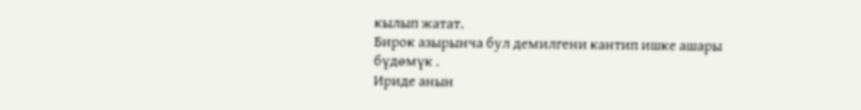кылып жатат.
Бирок азырынча бул демилгени кантип ишке ашары бүдөмүк .
Ириде анын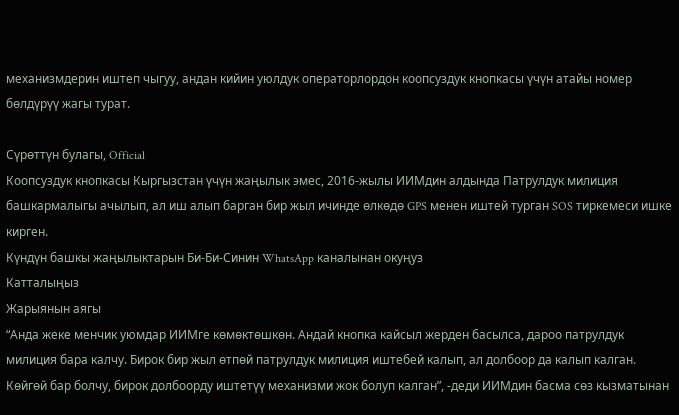механизмдерин иштеп чыгуу, андан кийин уюлдук операторлордон коопсуздук кнопкасы үчүн атайы номер бөлдүрүү жагы турат.

Сүрөттүн булагы, Official
Коопсуздук кнопкасы Кыргызстан үчүн жаңылык эмес, 2016-жылы ИИМдин алдында Патрулдук милиция башкармалыгы ачылып, ал иш алып барган бир жыл ичинде өлкөдө GPS менен иштей турган SOS тиркемеси ишке кирген.
Күндүн башкы жаңылыктарын Би-Би-Синин WhatsApp каналынан окуңуз
Катталыңыз
Жарыянын аягы
“Анда жеке менчик уюмдар ИИМге көмөктөшкөн. Андай кнопка кайсыл жерден басылса, дароо патрулдук милиция бара калчу. Бирок бир жыл өтпөй патрулдук милиция иштебей калып, ал долбоор да калып калган. Көйгөй бар болчу, бирок долбоорду иштетүү механизми жок болуп калган”, -деди ИИМдин басма сөз кызматынан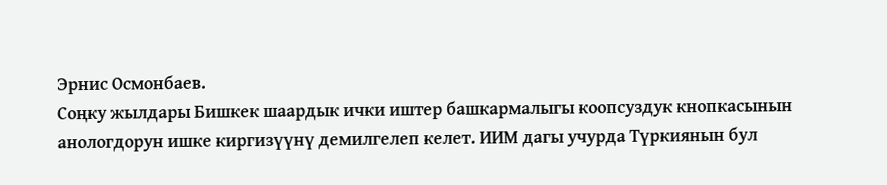Эрнис Осмонбаев.
Cоңку жылдары Бишкек шаардык ички иштер башкармалыгы коопсуздук кнопкасынын анологдорун ишке киргизүүнү демилгелеп келет. ИИМ дагы учурда Түркиянын бул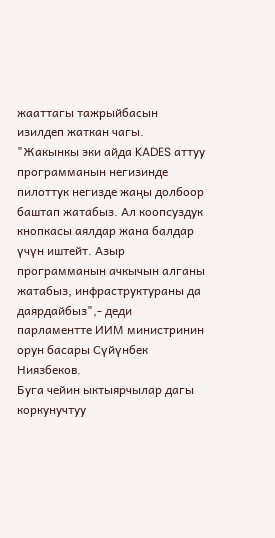жааттагы тажрыйбасын изилдеп жаткан чагы.
"Жакынкы эки айда KADES аттуу программанын негизинде пилоттук негизде жаңы долбоор баштап жатабыз. Ал коопсуздук кнопкасы аялдар жана балдар үчүн иштейт. Азыр программанын ачкычын алганы жатабыз, инфраструктураны да даярдайбыз",- деди парламентте ИИМ министринин орун басары Сүйүнбек Ниязбеков.
Буга чейин ыктыярчылар дагы коркунучтуу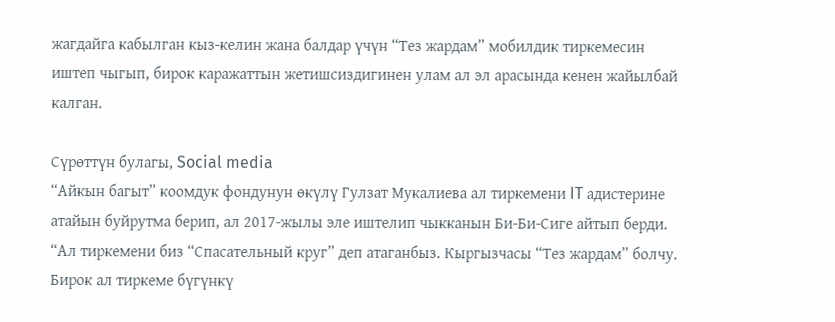жагдайга кабылган кыз-келин жана балдар үчүн “Тез жардам” мобилдик тиркемесин иштеп чыгып, бирок каражаттын жетишсиздигинен улам ал эл арасында кенен жайылбай калган.

Сүрөттүн булагы, Social media
“Айкын багыт” коомдук фондунун өкүлү Гулзат Мукалиева ал тиркемени IT адистерине атайын буйрутма берип, ал 2017-жылы эле иштелип чыкканын Би-Би-Сиге айтып берди.
“Ал тиркемени биз “Спасательный круг” деп атаганбыз. Кыргызчасы “Тез жардам” болчу. Бирок ал тиркеме бүгүнкү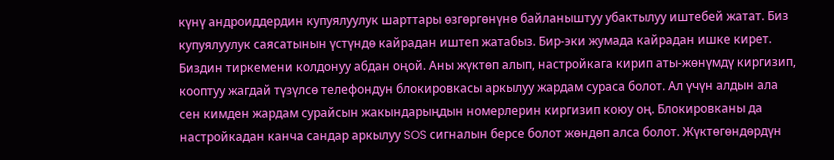күнү андроиддердин купуялуулук шарттары өзгөргөнүнө байланыштуу убактылуу иштебей жатат. Биз купуялуулук саясатынын үстүндө кайрадан иштеп жатабыз. Бир-эки жумада кайрадан ишке кирет. Биздин тиркемени колдонуу абдан оңой. Аны жүктөп алып, настройкага кирип аты-жөнүмдү киргизип, кооптуу жагдай түзүлсө телефондун блокировкасы аркылуу жардам сураса болот. Ал үчүн алдын ала сен кимден жардам сурайсын жакындарыңдын номерлерин киргизип коюу оң. Блокировканы да настройкадан канча сандар аркылуу SOS сигналын берсе болот жөндөп алса болот. Жүктөгөндөрдүн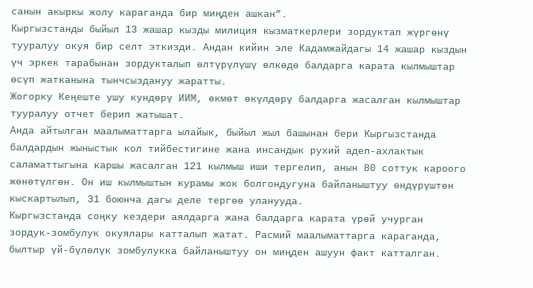санын акыркы жолу караганда бир миңден ашкан”.
Кыргызстанды быйыл 13 жашар кызды милиция кызматкерлери зордуктап жүргөнү тууралуу окуя бир селт эткизди. Андан кийин эле Кадамжайдагы 14 жашар кыздын үч эркек тарабынан зордукталып өлтүрүлүшү өлкөдө балдарга карата кылмыштар өсүп жатканына тынчсыздануу жаратты.
Жогорку Кеңеште ушу кундөрү ИИМ, өкмөт өкүлдөрү балдарга жасалган кылмыштар тууралуу отчет берип жатышат.
Анда айтылган маалыматтарга ылайык, быйыл жыл башынан бери Кыргызстанда балдардын жыныстык кол тийбестигине жана инсандык рухий адеп-ахлактык саламаттыгына каршы жасалган 121 кылмыш иши тергелип, анын 80 соттук кароого жөнөтүлгөн. Он иш кылмыштын курамы жок болгондугуна байланыштуу өндүрүштөн кыскартылып, 31 боюнча дагы деле тергөө уланууда.
Кыргызстанда соңку кездери аялдарга жана балдарга карата үрөй учурган зордук-зомбулук окуялары катталып жатат. Расмий маалыматтарга караганда, былтыр үй-бүлөлүк зомбулукка байланыштуу он миңден ашуун факт катталган.